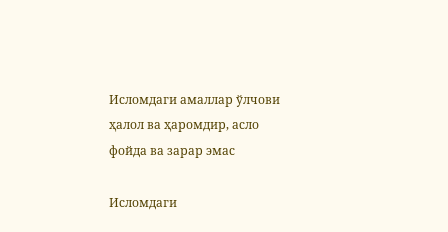Исломдаги амаллар ўлчови ҳалол ва ҳаромдир, асло фойда ва зарар эмас

Исломдаги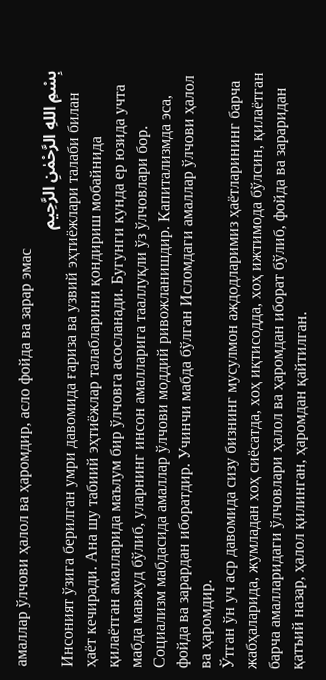амаллар ўлчови ҳалол ва ҳаромдир, асло фойда ва зарар эмас
بِسْمِ اللهِ الرَّحْمٰنِ الرَّحِيم
Инсоният ўзига берилган умри давомида ғариза ва узвий эҳтиёжлари талаби билан ҳаёт кечиради. Ана шу табиий эҳтиёжлар талабларини қондириш мобайнида қилаётган амалларида маълум бир ўлчовга асосланади. Бугунги кунда ер юзида учта мабда мавжуд бўлиб, уларнинг инсон амалларига тааллуқли ўз ўлчовлари бор. Социализм мабдасида амаллар ўлчови моддий ривожланишдир. Капитализмда эса, фойда ва зарардан иборатдир. Учинчи мабда бўлган Исломдаги амаллар ўлчови ҳалол ва ҳаромдир.
Ўтган ўн уч аср давомида сизу бизнинг мусулмон аждодларимиз ҳаётларининг барча жабҳаларида, жумладан хоҳ сиёсатда, хоҳ иқтисодда, хоҳ ижтимода бўлсин, қилаётган барча амалларидаги ўлчовлари ҳалол ва ҳаромдан иборат бўлиб, фойда ва зараридан қатъий назар, ҳалол қилинган, ҳаромдан қайтилган.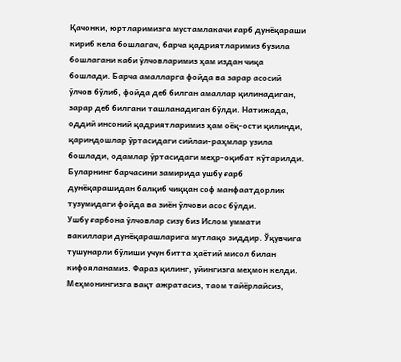Қачонки, юртларимизга мустамлакачи ғарб дунёқараши кириб кела бошлагач, барча қадриятларимиз бузила бошлагани каби ўлчовларимиз ҳам издан чиқа бошлади. Барча амалларга фойда ва зарар асосий ўлчов бўлиб, фойда деб билган амаллар қилинадиган, зарар деб билгани ташланадиган бўлди. Натижада, оддий инсоний қадриятларимиз ҳам оёқ-ости қилинди, қариндошлар ўртасидаги сийлаи-раҳмлар узила бошлади, одамлар ўртасидаги меҳр-оқибат кўтарилди. Буларнинг барчасини замирида ушбу ғарб дунёқарашидан балқиб чиққан соф манфаатдорлик тузумидаги фойда ва зиён ўлчови асос бўлди.
Ушбу ғарбона ўлчовлар сизу биз Ислом уммати вакиллари дунёқарашларига мутлақо зиддир. Ўқувчига тушунарли бўлиши учун битта ҳаётий мисол билан кифояланамиз. Фараз қилинг, уйингизга меҳмон келди. Меҳмонингизга вақт ажратасиз, таом тайёрлайсиз,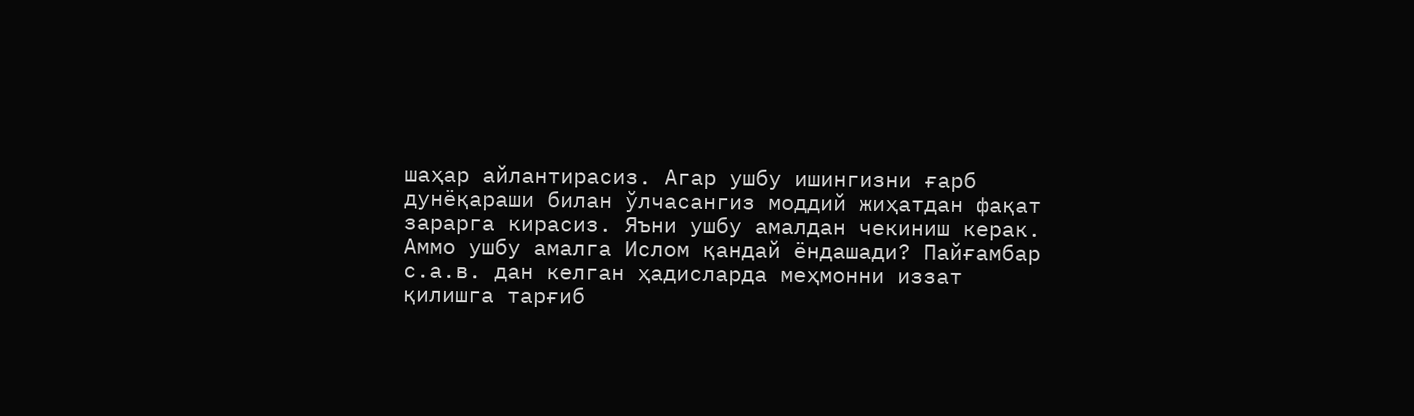шаҳар айлантирасиз. Агар ушбу ишингизни ғарб дунёқараши билан ўлчасангиз моддий жиҳатдан фақат зарарга кирасиз. Яъни ушбу амалдан чекиниш керак.
Аммо ушбу амалга Ислом қандай ёндашади? Пайғамбар с.а.в. дан келган ҳадисларда меҳмонни иззат қилишга тарғиб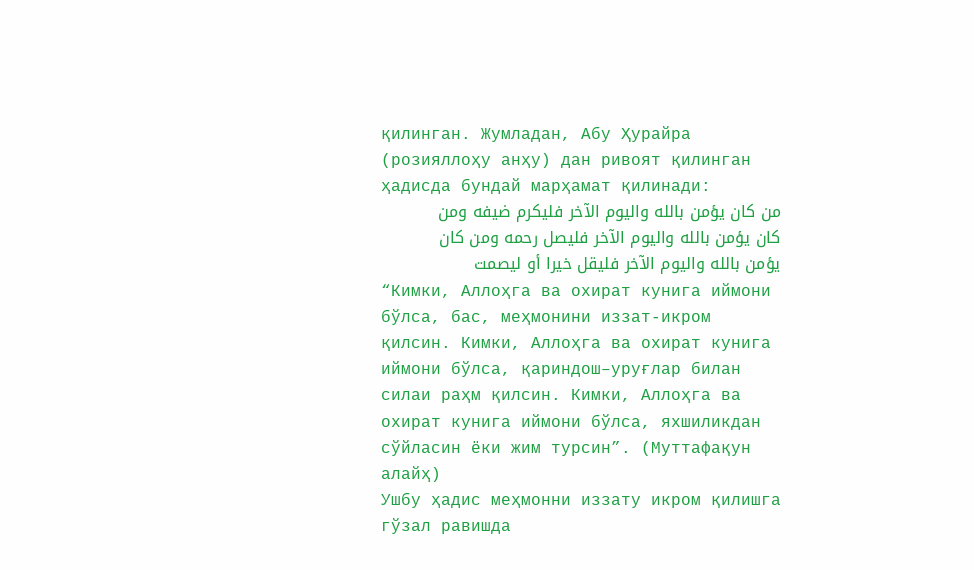қилинган. Жумладан, Абу Ҳурайра (розияллоҳу анҳу) дан ривоят қилинган ҳадисда бундай марҳамат қилинади:
من كان يؤمن بالله واليوم الآخر فليكرم ضيفه ومن كان يؤمن بالله واليوم الآخر فليصل رحمه ومن كان يؤمن بالله واليوم الآخر فليقل خيرا أو ليصمت
“Кимки, Аллоҳга ва охират кунига иймони бўлса, бас, меҳмонини иззат-икром қилсин. Кимки, Аллоҳга ва охират кунига иймони бўлса, қариндош–уруғлар билан силаи раҳм қилсин. Кимки, Аллоҳга ва охират кунига иймони бўлса, яхшиликдан сўйласин ёки жим турсин”. (Муттафақун алайҳ)
Ушбу ҳадис меҳмонни иззату икром қилишга гўзал равишда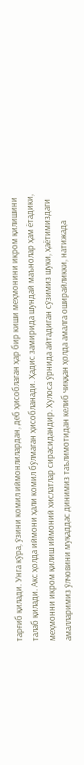тарғиб қилади. Унга кўра, ўзини комил иймонлилардан, деб ҳисоблаган ҳар бир киши меҳмонини икром қилишини талаб қилади. Акс ҳолда иймони ҳали комил бўлмаган ҳисобланади. Ҳадис замирида шундай маънолар ҳам ётадики, меҳмонни икром қилиш иймоний хислатлар сирасидандир. Хулоса ўрнида айтадиган сўзимиз шуки, ҳаётимиздаги амалларимиз ўлчовини муқаддас динимиз таълимотидан келиб чиққан ҳолда амалга оширайликки, натижада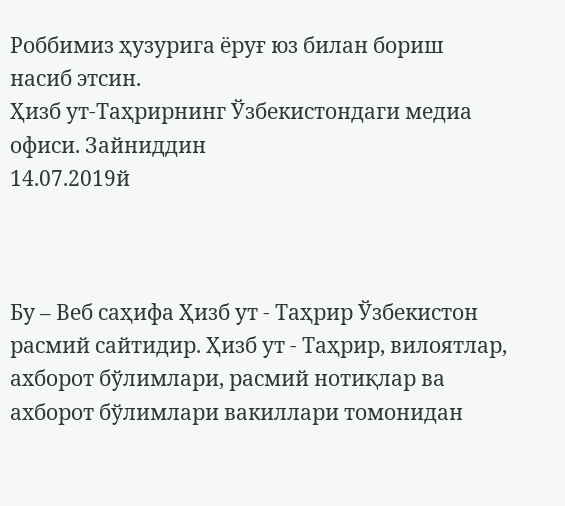Роббимиз ҳузурига ёруғ юз билан бориш насиб этсин.
Ҳизб ут-Таҳрирнинг Ўзбекистондаги медиа офиси. Зайниддин
14.07.2019й



Бу – Веб саҳифа Ҳизб ут - Таҳрир Ўзбекистон расмий сайтидир. Ҳизб ут - Таҳрир, вилоятлар, ахборот бўлимлари, расмий нотиқлар ва ахборот бўлимлари вакиллари томонидан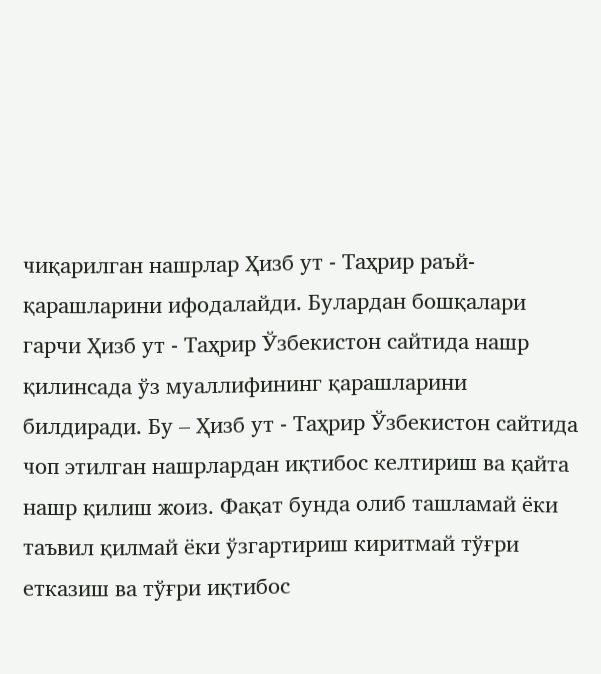чиқарилган нашрлар Ҳизб ут - Таҳрир раъй-қарашларини ифодалайди. Булардан бошқалари гарчи Ҳизб ут - Таҳрир Ўзбекистон сайтида нашр қилинсада ўз муаллифининг қарашларини билдиради. Бу – Ҳизб ут - Таҳрир Ўзбекистон сайтида чоп этилган нашрлардан иқтибос келтириш ва қайта нашр қилиш жоиз. Фақат бунда олиб ташламай ёки таъвил қилмай ёки ўзгартириш киритмай тўғри етказиш ва тўғри иқтибос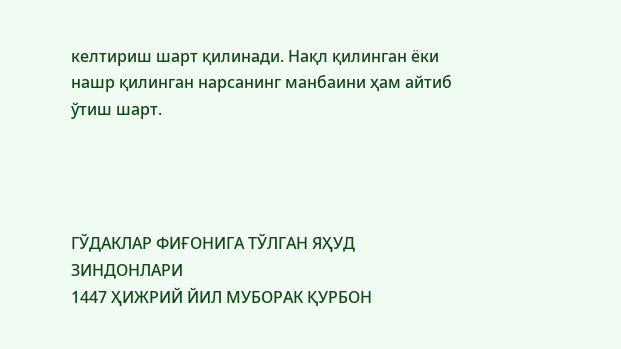келтириш шарт қилинади. Нақл қилинган ёки нашр қилинган нарсанинг манбаини ҳам айтиб ўтиш шарт.




ГЎДАКЛАР ФИҒОНИГА ТЎЛГАН ЯҲУД ЗИНДОНЛАРИ
1447 ҲИЖРИЙ ЙИЛ МУБОРАК ҚУРБОН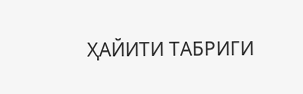ҲАЙИТИ ТАБРИГИ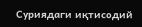Суриядаги иқтисодий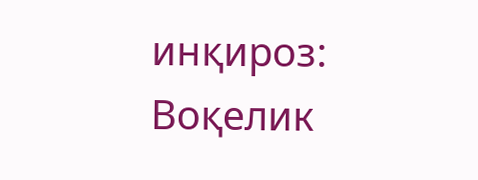инқироз: Воқелик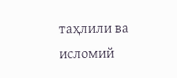таҳлили ва исломий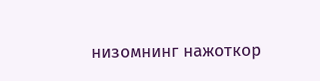низомнинг нажоткор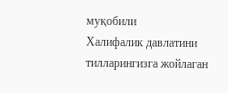муқобили
Халифалик давлатини тилларингизга жойлаган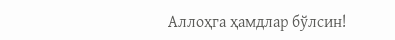Аллоҳга ҳамдлар бўлсин!